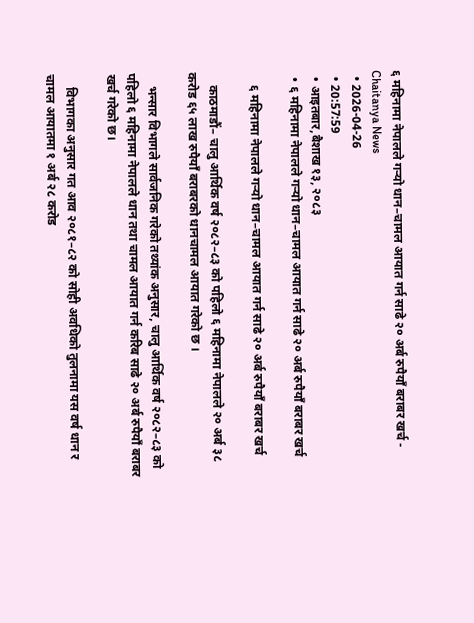६ महिनामा नेपालले गर्‍यो धान–चामल आयात गर्न साढे २० अर्ब रुपैयाँ बराबर खर्च - Chaitanya News
  • 2026-04-26
  • 20:57:59
  • आइतबार,बैशाख १३, २०८३
  • ६ महिनामा नेपालले गर्‍यो धान–चामल आयात गर्न साढे २० अर्ब रुपैयाँ बराबर खर्च

    ६ महिनामा नेपालले गर्‍यो धान–चामल आयात गर्न साढे २० अर्ब रुपैयाँ बराबर खर्च

    काठमाडौं– चालु आर्थिक वर्ष २०८२–८३ को पहिलो ६ महिनामा नेपालले २० अर्ब ३८ करोड ६५ लाख रुपैयाँ बराबरको धानचामल आयात गरेको छ ।

    भन्सार विभागले सार्वजनिक गरेको तथ्यांक अनुसार, चालु आर्थिक वर्ष २०८२–८३ को पहिलो ६ महिनामा नेपालले धान तथा चामल आयात गर्न करिब साढे २० अर्ब रुपैयाँ बराबर खर्च गरेको छ।

    विभागका अनुसार गत आव २०८१–८२ को सोही अवधिको तुलनामा यस वर्ष धान र चामल आयातमा १ अर्ब २८ करोड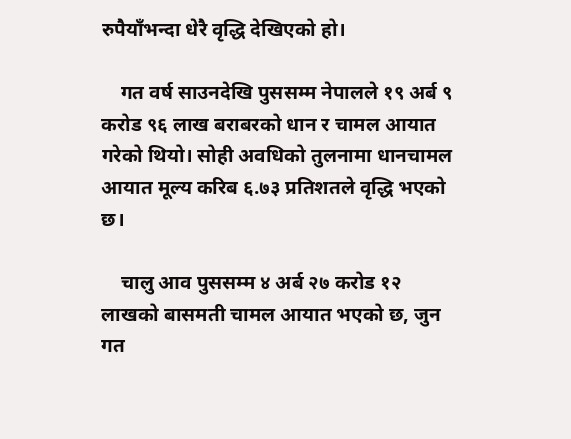रुपैयाँभन्दा धेरै वृद्धि देखिएको हो।

    गत वर्ष साउनदेखि पुससम्म नेपालले १९ अर्ब ९ करोड ९६ लाख बराबरको धान र चामल आयात गरेको थियो। सोही अवधिको तुलनामा धानचामल आयात मूल्य करिब ६.७३ प्रतिशतले वृद्धि भएको छ।

    चालु आव पुससम्म ४ अर्ब २७ करोड १२ लाखको बासमती चामल आयात भएको छ, जुन गत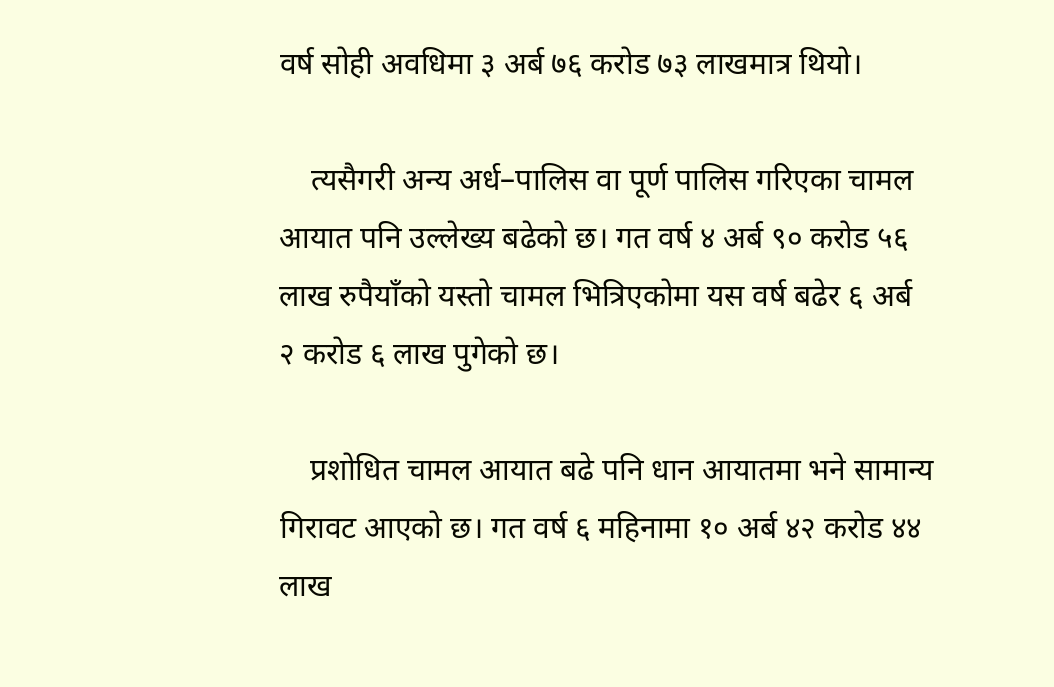वर्ष सोही अवधिमा ३ अर्ब ७६ करोड ७३ लाखमात्र थियो।

    त्यसैगरी अन्य अर्ध–पालिस वा पूर्ण पालिस गरिएका चामल आयात पनि उल्लेख्य बढेको छ। गत वर्ष ४ अर्ब ९० करोड ५६ लाख रुपैयाँको यस्तो चामल भित्रिएकोमा यस वर्ष बढेर ६ अर्ब २ करोड ६ लाख पुगेको छ।

    प्रशोधित चामल आयात बढे पनि धान आयातमा भने सामान्य गिरावट आएको छ। गत वर्ष ६ महिनामा १० अर्ब ४२ करोड ४४ लाख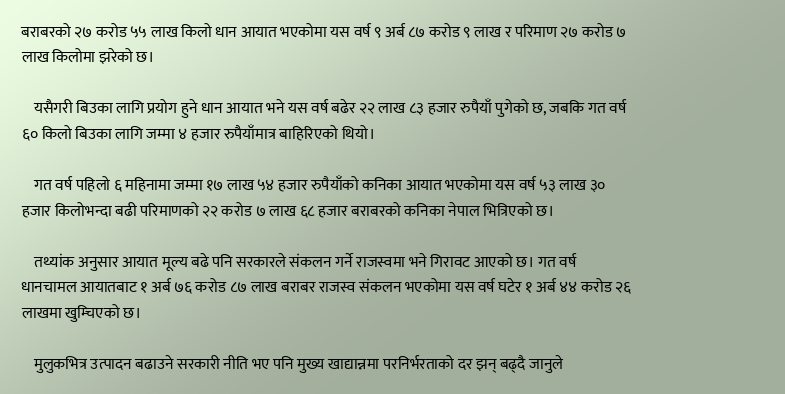बराबरको २७ करोड ५५ लाख किलो धान आयात भएकोमा यस वर्ष ९ अर्ब ८७ करोड ९ लाख र परिमाण २७ करोड ७ लाख किलोमा झरेको छ।

    यसैगरी बिउका लागि प्रयोग हुने धान आयात भने यस वर्ष बढेर २२ लाख ८३ हजार रुपैयाँ पुगेको छ, जबकि गत वर्ष ६० किलो बिउका लागि जम्मा ४ हजार रुपैयाँमात्र बाहिरिएको थियो।

    गत वर्ष पहिलो ६ महिनामा जम्मा १७ लाख ५४ हजार रुपैयाँको कनिका आयात भएकोमा यस वर्ष ५३ लाख ३० हजार किलोभन्दा बढी परिमाणको २२ करोड ७ लाख ६८ हजार बराबरको कनिका नेपाल भित्रिएको छ।

    तथ्यांक अनुसार आयात मूल्य बढे पनि सरकारले संकलन गर्ने राजस्वमा भने गिरावट आएको छ। गत वर्ष धानचामल आयातबाट १ अर्ब ७६ करोड ८७ लाख बराबर राजस्व संकलन भएकोमा यस वर्ष घटेर १ अर्ब ४४ करोड २६ लाखमा खुम्चिएको छ।

    मुलुकभित्र उत्पादन बढाउने सरकारी नीति भए पनि मुख्य खाद्यान्नमा परनिर्भरताको दर झन् बढ्दै जानुले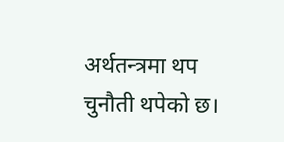अर्थतन्त्रमा थप चुनौती थपेको छ।